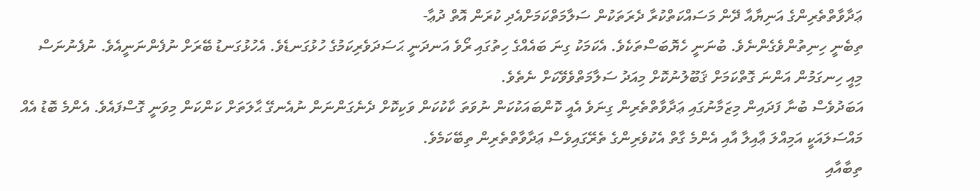ޢަދާވާތްތެރިންގެ އަނިޔާއާ ދޭން މަސައްކަތްކުރާ ދެރަތަކުން ސަލާމަތްކަމަށްއެދި ކުރަން އޮތް ދުޢާ-
ތިބެނީ ހިނިތުންވެގެންނެވެ. ބުނަނީ ހެޔޮބަސްތަކެވެ. އެކަމަކު ގިނަ ބައެއްގެ ހިތުގައި ރޯވެ އަނދަނީ ޙަސަދަވެރިކަމުގެ ހުޅުގަނޑެވެ. އެހުޅުގަނޑު ބޭރަށް ނުފެންނަނީއެވެ. ނުފެނުނަސް މިއީ ހިނގަމުން އަންނަ ގޮތްކަމަށް ޤަބޫލުނުކޮށް މިއަދު ސަލާމަތްވެވޭކަށް ނެތެވެ.
އަބަދުވެސް ބުނާ ފަދައިން މިޒަމާނުގައި ޢަދާވާތްތެރިން ގިނަވެ އެއީ ކޮންބައަކުކަން ނުވަތަ ކާކުކަން ވަކިކޮށް ދެނެގަންނަން ނުއެނގޭ ޙާލަތަށް ކަންކަން މިވަނީ ގޮސްފައެވެ. އެންމެ ބޮޑު އެއް މައްސަލައަކީ އަމިއްލަ ޢާއިލާ އާއި އެންމެ ގާތް އެކުވެރިންގެ ތެރޭގައިވެސް ޢަދާވާތްތެރިން ތިބޭކަމެވެ.
ތިބާއާއި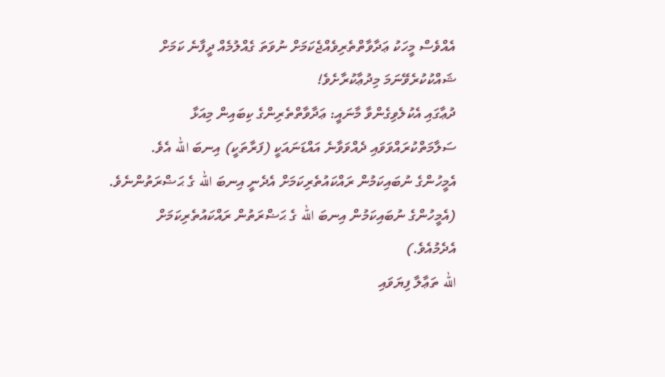އެއްވެސް މީހަކު ޢަދާވާތްތެރިވެއްޖެކަމަށް ނުވަތަ ގެއްލުމެއް ދީފާނެ ކަމަށް ޝައްކުކުރެވޭނަމަ މިދުޢާކުރާށެވެ!
ދުޢާގައި އެކުލެވިގެންވާ މާނައީ: ޢަދާވާތްތެރިންގެ ކިބައިން މިއަޅާ ސަލާމަތްކުރައްވަވައި ދެއްވަވާނެ އައްޑަނައަކީ (ފަރާތަކީ) އިނބަ الله އެވެ. އެމީހުންގެ ނުބައިކަމުން ރައްކައުތެރިކަމަށް އެދެނީ އިނބަ الله ގެ ޙަޟްރަތުންނެވެ. (އެމީހުންގެ ނުބައިކަމުން އިނބަ الله ގެ ޙަޟްރަތުން ރައްކައުތެރިކަމަށް އެދެމުއެވެ.)
الله ތަޢާލާ ފިޔަވައި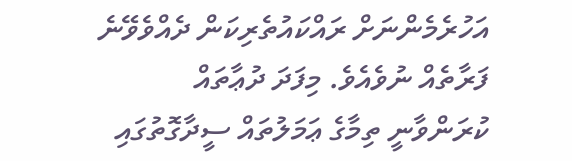އަހުރެމެންނަށް ރައްކައުތެރިކަން ދެއްވެވޭނެ ފަރާތެއް ނުވެއެވެ. މިފަދަ ދުޢާތައް ކުރަންވާނީ ތިމާގެ ޢަމަލުތައް ސީދާގޮތުގައި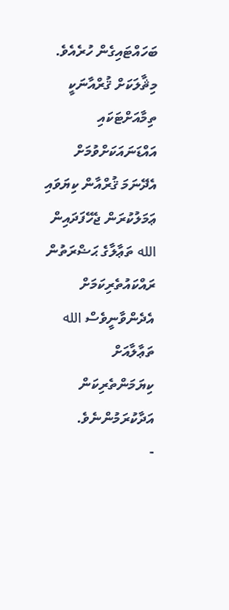ބަހައްޓައިގެން ހުރެއެވެ. މިޘާލަކަށް ޤުރްއާނަކީ ތިމާއަށްޓަކައި އައްޑަނައަކަށްވުމަށް އެދޭނަމަ ޤުރްއާން ކިޔަވައި ޢަމަލުކުރަން ޖެހޭފަދައިން الله ތަޢާލާގެ ޙަޟްރަތުން ރައްކައުތެރިކަމަށް އެދެންވާނީވެސް الله ތަޢާލާއަށް ކިޔަމަންތެރިކަން އަދާކުރަމުންނެވެ.
-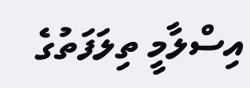އިސްލާމީ ތިލަފަތުގެ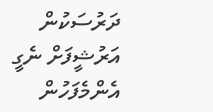ދަރުސަކުން
އަރުޝީފަށް ނެގީ
އެންމެފަހުން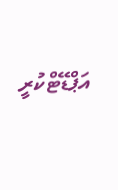އަޕްޑޭޓްކުރީ